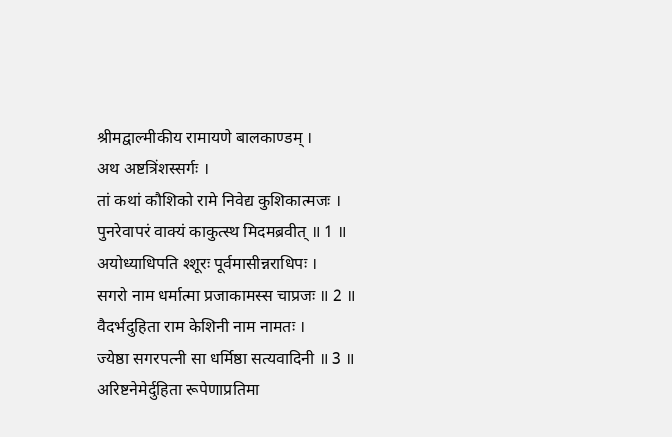श्रीमद्वाल्मीकीय रामायणे बालकाण्डम् ।
अथ अष्टत्रिंशस्सर्गः ।
तां कथां कौशिको रामे निवेद्य कुशिकात्मजः ।
पुनरेवापरं वाक्यं काकुत्स्थ मिदमब्रवीत् ॥ 1 ॥
अयोध्याधिपति श्शूरः पूर्वमासीन्नराधिपः ।
सगरो नाम धर्मात्मा प्रजाकामस्स चाप्रजः ॥ 2 ॥
वैदर्भदुहिता राम केशिनी नाम नामतः ।
ज्येष्ठा सगरपत्नी सा धर्मिष्ठा सत्यवादिनी ॥ 3 ॥
अरिष्टनेमेर्दुहिता रूपेणाप्रतिमा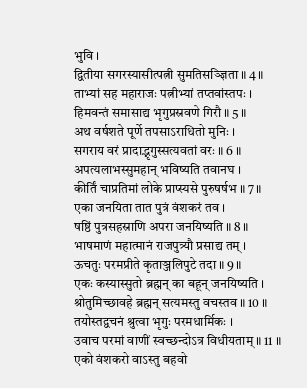भुवि ।
द्वितीया सगरस्यासीत्पत्नी सुमतिसञ्ज्ञिता ॥ 4 ॥
ताभ्यां सह महाराजः पत्नीभ्यां तप्तवांस्तपः ।
हिमवन्तं समासाद्य भृगुप्रस्रवणे गिरौ ॥ 5 ॥
अथ वर्षशते पूर्णे तपसाऽराधितो मुनिः ।
सगराय वरं प्रादाद्भृगुस्सत्यवतां वरः ॥ 6 ॥
अपत्यलाभस्सुमहान् भविष्यति तवानघ ।
कीर्तिं चाप्रतिमां लोके प्राप्स्यसे पुरुषर्षभ ॥ 7 ॥
एका जनयिता तात पुत्रं वंशकरं तव ।
षष्ठिं पुत्रसहस्राणि अपरा जनयिष्यति ॥ 8 ॥
भाषमाणं महात्मानं राजपुत्र्यौ प्रसाद्य तम् ।
ऊचतुः परमप्रीते कृताञ्जलिपुटे तदा ॥ 9 ॥
एकः कस्यास्सुतो ब्रह्मन् का बहून् जनयिष्यति ।
श्रोतुमिच्छावहे ब्रह्मन् सत्यमस्तु वचस्तव ॥ 10 ॥
तयोस्तद्वचनं श्रुत्वा भृगुः परमधार्मिकः ।
उवाच परमां वाणीं स्वच्छन्दोऽत्र विधीयताम् ॥ 11 ॥
एको वंशकरो वाऽस्तु बहवो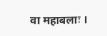वा महाबलाः ।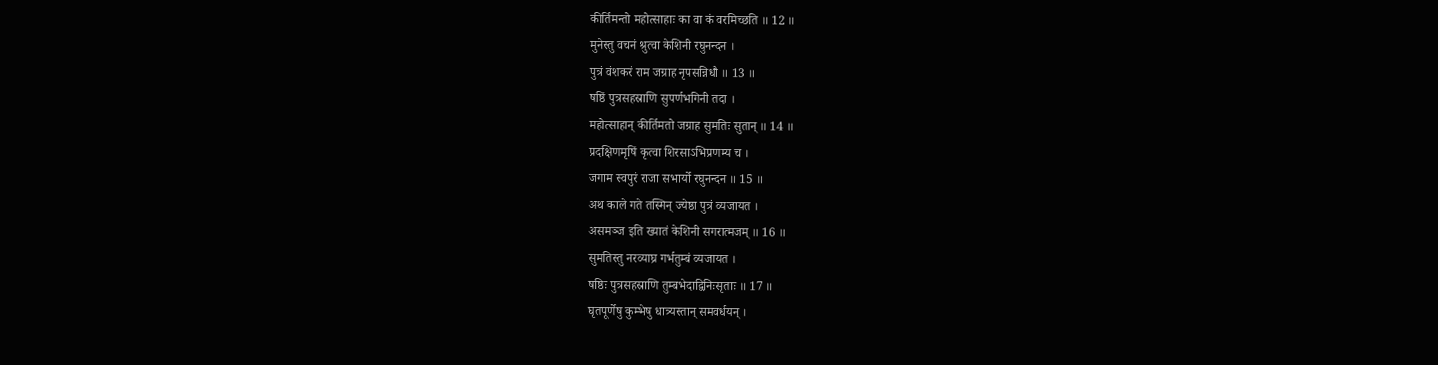कीर्तिमन्तो महोत्साहाः का वा कं वरमिच्छति ॥ 12 ॥
मुनेस्तु वचनं श्रुत्वा केशिनी रघुनन्दन ।
पुत्रं वंशकरं राम जग्राह नृपसन्निधौ ॥ 13 ॥
षष्ठिं पुत्रसहस्राणि सुपर्णभगिनी तदा ।
महोत्साहान् कीर्तिमतो जग्राह सुमतिः सुतान् ॥ 14 ॥
प्रदक्षिणमृषिं कृत्वा शिरसाऽभिप्रणम्य च ।
जगाम स्वपुरं राजा सभार्यो रघुनन्दन ॥ 15 ॥
अथ काले गते तस्मिन् ज्येष्ठा पुत्रं व्यजायत ।
असमञ्ज इति ख्यातं केशिनी सगरात्मजम् ॥ 16 ॥
सुमतिस्तु नरव्याघ्र गर्भतुम्बं व्यजायत ।
षष्ठिः पुत्रसहस्राणि तुम्बभेदाद्विनिःसृताः ॥ 17 ॥
घृतपूर्णेषु कुम्भेषु धात्र्यस्तान् समवर्धयन् ।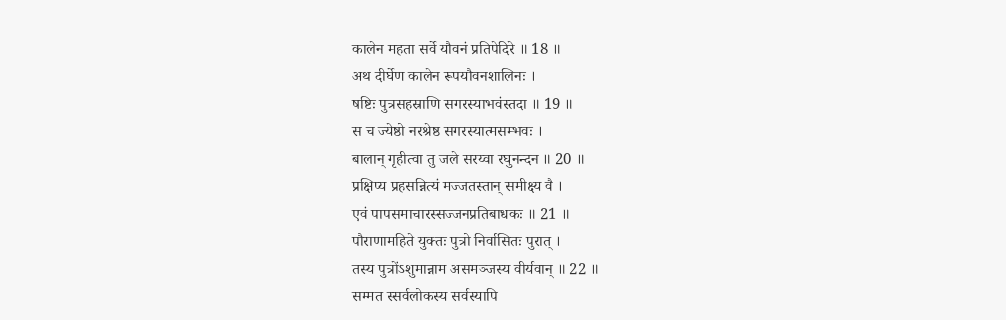कालेन महता सर्वे यौवनं प्रतिपेदिरे ॥ 18 ॥
अथ दीर्घेण कालेन रूपयौवनशालिनः ।
षष्टिः पुत्रसहस्राणि सगरस्याभवंस्तदा ॥ 19 ॥
स च ज्येष्ठो नरश्रेष्ठ सगरस्यात्मसम्भवः ।
बालान् गृहीत्वा तु जले सरय्वा रघुनन्दन ॥ 20 ॥
प्रक्षिप्य प्रहसन्नित्यं मज्जतस्तान् समीक्ष्य वै ।
एवं पापसमाचारस्सज्जनप्रतिबाधकः ॥ 21 ॥
पौराणामहिते युक्तः पुत्रो निर्वासितः पुरात् ।
तस्य पुत्रोंऽशुमान्नाम असमञ्जस्य वीर्यवान् ॥ 22 ॥
सम्मत स्सर्वलोकस्य सर्वस्यापि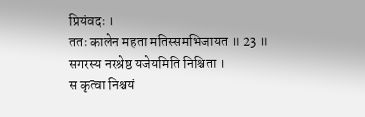प्रियंवदः ।
ततः कालेन महता मतिस्समभिजायत ॥ 23 ॥
सगरस्य नरश्रेष्ठ यजेयमिति निश्चिता ।
स कृत्वा निश्चयं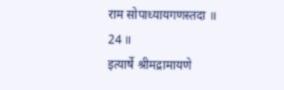राम सोपाध्यायगणस्तदा ॥ 24 ॥
इत्यार्षे श्रीमद्रामायणे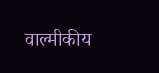वाल्मीकीय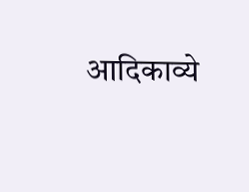आदिकाव्ये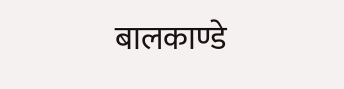बालकाण्डे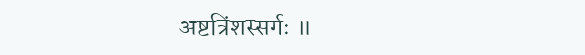अष्टत्रिंशस्सर्गः ॥